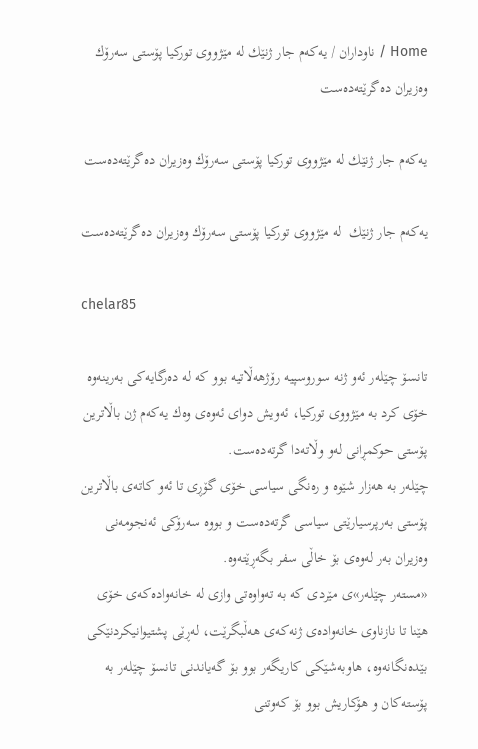Home / ناوداران / یه‌كه‌م جار ژنێك له‌ مێژووی‌ توركیا پۆستی‌ سه‌رۆك وه‌زیران ده‌گرێته‌ده‌ست

یه‌كه‌م جار ژنێك له‌ مێژووی‌ توركیا پۆستی‌ سه‌رۆك وه‌زیران ده‌گرێته‌ده‌ست

یه‌كه‌م جار ژنێك  له‌ مێژووی‌ توركیا پۆستی‌ سه‌رۆك وه‌زیران ده‌گرێته‌ده‌ست

chelar85

تانسۆ چێله‌ر ئه‌و ژنه‌ سوروسپیه‌ رۆژهه‌ڵاتیه‌ بوو كه‌ له‌ ده‌رگایه‌كی‌ به‌رینه‌وه‌ خۆی‌ كرد به‌ مێژووی‌ توركیا، ئه‌ویش دوای‌ ئه‌وه‌ی‌ وه‌ك یه‌كه‌م ژن باڵاترین پۆستی‌ حوكمڕانی‌ له‌و وڵاته‌دا گرته‌ده‌ست.
چێله‌ر به‌ هه‌زار شێوه‌ و ره‌نگی‌ سیاسی‌ خۆی‌ گۆڕی‌ تا ئه‌و كاته‌ی‌ باڵاترین پۆستی‌ به‌رپرسیارێتی‌ سیاسی‌ گرته‌ده‌ست و بووه‌ سه‌رۆكی‌ ئه‌نجومه‌نی‌ وه‌زیران به‌ر له‌وه‌ی‌ بۆ خاڵی‌ سفر بگه‌ڕێته‌وه‌.
«مسته‌ر چێله‌ر»ی‌ مێردی‌ كه‌ به‌ ته‌واوه‌تی‌ وازی‌ له‌ خانه‌واده‌كه‌ی‌ خۆی‌ هێنا تا نازناوی‌ خانه‌واده‌ی‌ ژنه‌كه‌ی‌ هه‌ڵبگرێت، له‌ڕێی‌ پشتیوانیكردنێكی‌ بێده‌نگانه‌وه‌، هاوبه‌شێكی‌ كاریگه‌ر بوو بۆ گه‌یاندنی‌ تانسۆ چێله‌ر به‌ پۆسته‌كان و هۆكاریش بوو بۆ كه‌وتنی‌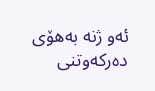ئه‌و ژنه‌ به‌هۆی‌ ده‌ركه‌وتنی‌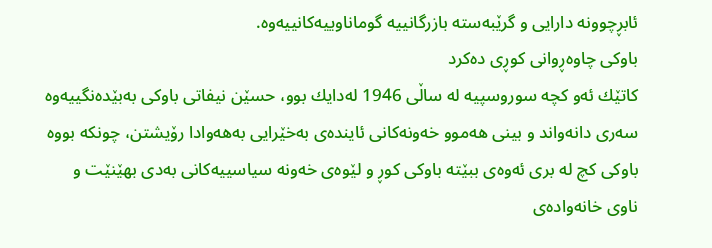ئابڕچوونه‌ دارایی‌ و گرێبه‌سته‌ بازرگانییه‌ گوماناوییه‌كانییه‌وه‌.
باوكی‌ چاوه‌ڕوانی‌ كوڕی‌ ده‌كرد
كاتێك ئه‌و كچه‌ سوروسپیه‌ له‌ ساڵی‌ 1946 له‌دایك بوو، حسێن نیفاتی‌ باوكی‌ به‌بێده‌نگییه‌وه‌ سه‌ری‌ دانه‌واند و بینی‌ هه‌موو خه‌ونه‌كانی‌ ئاینده‌ی‌ به‌خێرایی‌ به‌هه‌وادا رۆیشتن، چونكه‌ بووه‌ باوكی‌ كچ له‌ بری‌ ئه‌وه‌ی‌ ببێته‌ باوكی‌ كوڕ و لێوه‌ی‌ خه‌ونه‌ سیاسییه‌كانی‌ به‌دی‌ بهێنێت و ناوی‌ خانه‌واده‌ی‌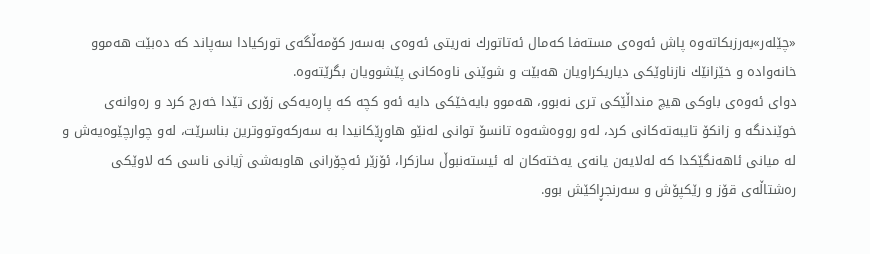«چێله‌ر»به‌رزبكاته‌وه‌ پاش ئه‌وه‌ی‌ مسته‌فا كه‌مال ئه‌تاتورك نه‌ریتی‌ ئه‌وه‌ی‌ به‌سه‌ر كۆمه‌ڵگه‌ی‌ توركیادا سه‌پاند كه‌ ده‌بێت هه‌موو خانه‌واده‌ و خێزانێك نازناوێكی‌ دیاریكراویان هه‌بێت و شوێنی‌ ناوه‌كانی‌ پێشوویان بگرێته‌وه‌.
دوای‌ ئه‌وه‌ی‌ باوكی‌ هیچ منداڵێكی‌ تری‌ نه‌بوو، هه‌موو بایه‌خێكی‌ دایه‌ ئه‌و كچه‌ كه‌ پاره‌یه‌كی‌ زۆری‌ تێدا خه‌رج كرد و ره‌وانه‌ی‌  خوێندنگه‌ و زانكۆ تایبه‌ته‌كانی‌ كرد، له‌و رووه‌شه‌وه‌ تانسۆ توانی‌ له‌نێو هاوڕێكانیدا به‌ سه‌ركه‌وتووترین بناسرێت، له‌و چوارچێوه‌یه‌ش و له‌ میانی‌ ئاهه‌نگێكدا كه‌ له‌لایه‌ن یانه‌ی‌ یه‌خته‌كان له‌ ئیسته‌نبوڵ سازكرا، ئۆزێر ئه‌چۆرانی‌ هاوبه‌شی‌ ژیانی‌ ناسی‌ كه‌ لاوێكی‌ ره‌شتاڵه‌ی‌ قۆز و رێكپۆش و سه‌رنجڕاكێش بوو.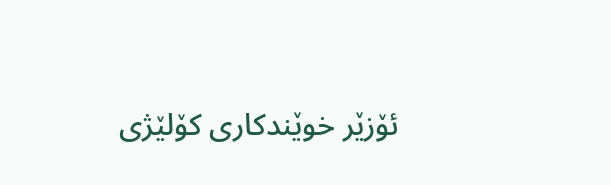ئۆزێر خوێندكاری‌ كۆلێژی‌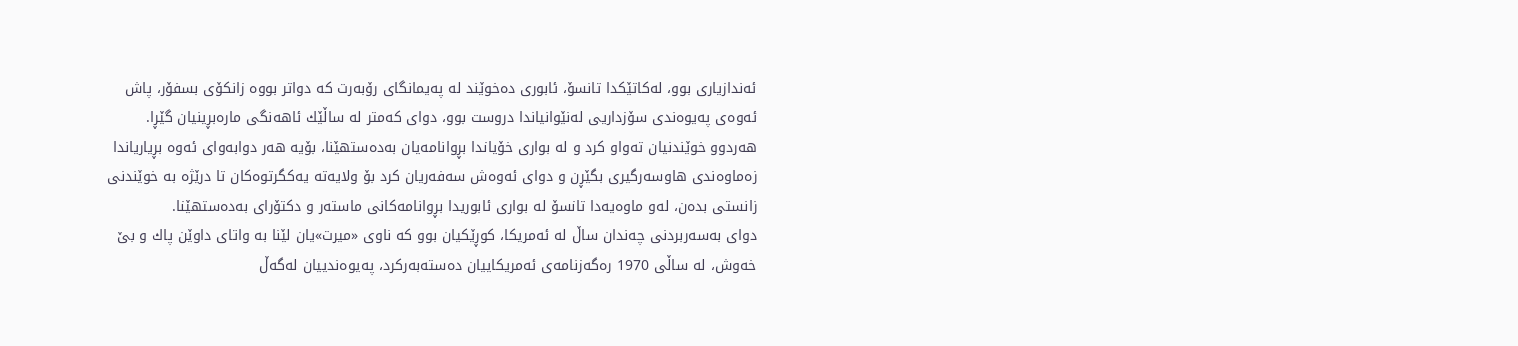ئه‌ندازیاری‌ بوو، له‌كاتێكدا تانسۆ، ئابوری‌ ده‌خوێند له‌ په‌یمانگای‌ رۆبه‌رت كه‌ دواتر بووه‌ زانكۆی‌ بسفۆر، پاش ئه‌وه‌ی‌ په‌یوه‌ندی‌ سۆزداریی‌ له‌نێوانیاندا دروست بوو، دوای‌ كه‌متر له‌ ساڵێك ئاهه‌نگی‌ ماره‌بڕینیان گێڕا.
هه‌ردوو خوێندنیان ته‌واو كرد و له‌ بواری‌ خۆیاندا بڕوانامه‌یان به‌ده‌ستهێنا، بۆیه‌ هه‌ر دوابه‌وای‌ ئه‌وه‌ بڕیاریاندا زه‌ماوه‌ندی‌ هاوسه‌رگیری‌ بگێڕن و دوای‌ ئه‌وه‌ش سه‌فه‌ریان كرد بۆ ولایه‌ته‌ یه‌كگرتوه‌كان تا درێژه‌ به‌ خوێندنی‌ زانستی‌ بده‌ن، له‌و ماوه‌یه‌دا تانسۆ له‌ بواری‌ ئابوریدا بڕوانامه‌كانی‌ ماسته‌ر و دكتۆرای‌ به‌ده‌ستهێنا.
دوای‌ به‌سه‌ربردنی‌ چه‌ندان ساڵ له‌ ئه‌مریكا، كوڕێكیان بوو كه‌ ناوی‌ «میرت»یان لێنا به‌ واتای‌ داوێن پاك و بێ‌ خه‌وش، له‌ ساڵی‌ 1970 ره‌گه‌زنامه‌ی‌ ئه‌مریكاییان ده‌سته‌به‌ركرد، په‌یوه‌ندییان له‌گه‌ڵ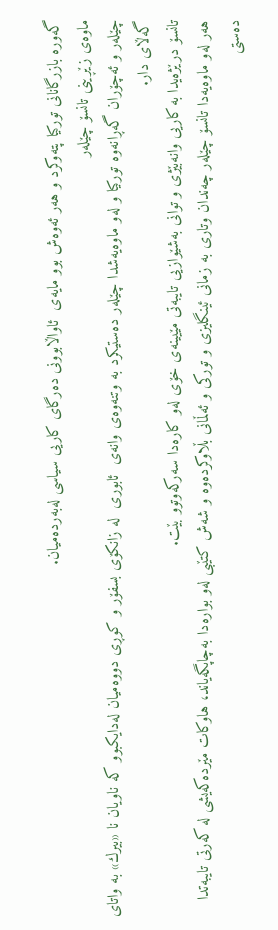گه‌وره‌ بازرگانانی‌ توركیا پته‌وكرد و هه‌ر ئه‌وه‌ش بوو مایه‌ی‌  ئاواڵابوونی‌ ده‌رگای‌ كاریی‌ سیاسی‌ له‌به‌رده‌میان.
ماوه‌ی‌ زێڕینی‌ تانسۆ چێله‌ر
چێله‌ر و ئه‌چۆران گه‌ڕانه‌وه‌ توركیا و له‌و ماوه‌یه‌شدا چێله‌ر ده‌ستیكرد به‌ وتنه‌وه‌ی‌ وانه‌ی‌  ئابوری‌  له‌ زانكۆی‌ بسفۆر و كوڕی‌ دووه‌میان له‌دایكبوو كه‌ ناویان نا «بیرك» به‌ واتای‌ گه‌ڵای‌ دار.
تانسۆ درێژه‌یدا به‌ كاریی‌ وانه‌بێژی‌ و توانی‌ به‌شێوازیی‌ تایبه‌تی‌ مێیینه‌ی‌ خۆی‌ له‌و كاره‌دا سه‌ركه‌وتوو بێت.
هه‌ر له‌و ماوه‌یه‌دا تانسۆ چێله‌ر چه‌ندان وتاری‌ به‌ زمانی‌ ئینگلیزی‌ و توركی‌ و ئه‌ڵمانی‌ بڵاوكرده‌وه‌ و شه‌ش كتێبی‌ له‌و بواره‌دا به‌چاپگه‌یاند، هاوكات مێرده‌كه‌یشی‌ له‌ كه‌رتی‌ تایبه‌تدا ده‌ستی‌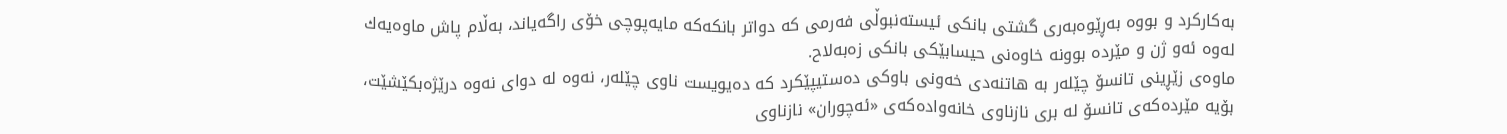به‌كاركرد و بووه‌ به‌ڕێوه‌به‌ری‌ گشتی‌ بانكی‌ ئیسته‌نبوڵی‌ فه‌رمی‌ كه‌ دواتر بانكه‌كه‌ مایه‌پوچی‌ خۆی‌ راگه‌یاند، به‌ڵام پاش ماوه‌یه‌ك له‌وه‌ ئه‌و ژن و مێرده‌ بوونه‌ خاوه‌نی‌ حیسابێكی‌ بانكی‌ زه‌به‌لاح.
ماوه‌ی‌ زێڕینی‌ تانسۆ چێله‌ر به‌ هاتنه‌دی‌ خه‌ونی‌ باوكی‌ ده‌ستیپێكرد كه‌ ده‌یویست ناوی‌ چێله‌ر، نه‌وه‌ له‌ دوای‌ نه‌وه‌ درێژه‌بكێشێت، بۆیه‌ مێرده‌كه‌ی‌ تانسۆ له‌ بری‌ نازناوی‌ خانه‌واده‌كه‌ی‌ «ئه‌چوران» نازناوی‌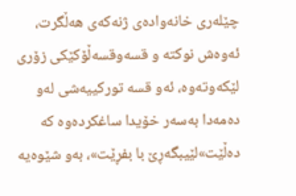چێله‌ری‌ خانه‌واده‌ی‌ ژنه‌كه‌ی‌ هه‌ڵگرت، ئه‌وه‌ش نوكته‌ و قسه‌وقسه‌ڵۆكێكی‌ زۆری‌ لێكه‌وته‌وه‌، ئه‌و قسه‌ توركییه‌شی‌ له‌و ده‌مه‌دا به‌سه‌ر خۆیدا ساغكرده‌وه‌ كه‌ ده‌ڵێت»لێیبگه‌ڕێ‌ با بفڕێت»، به‌و شێوه‌یه‌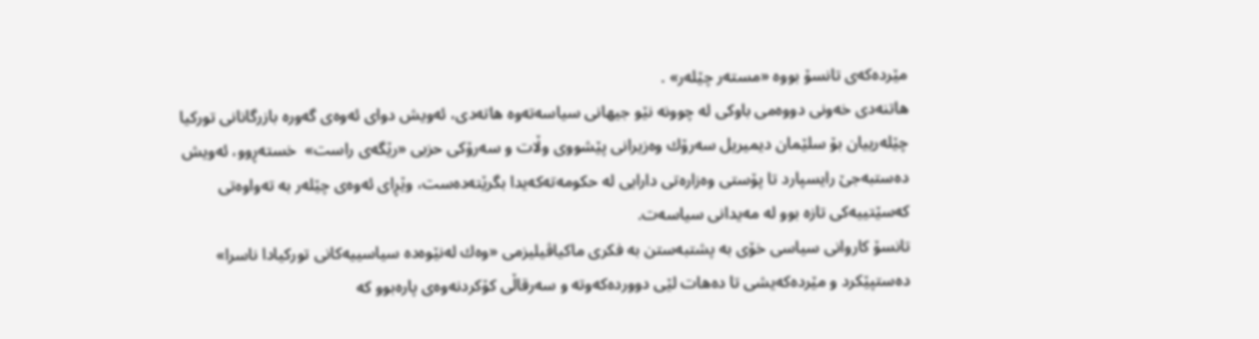مێرده‌كه‌ی‌ تانسۆ بووه‌ «مسته‌ر چێله‌ر» .
هاتنه‌دی‌ خه‌ونی‌ دووه‌می‌ باوكی‌ له‌ چوونه‌ نێو جیهانی‌ سیاسه‌ته‌وه‌ هاته‌دی‌، ئه‌ویش دوای‌ ئه‌وه‌ی‌ گه‌وره‌ بازرگانانی‌ توركیا چێله‌رییان بۆ سلێمان دیمیریل سه‌رۆك وه‌زیرانی‌ پێشووی‌ وڵات و سه‌رۆكی‌ حزبی‌ «رێگه‌ی‌ راست»  خسته‌ڕوو، ئه‌ویش ده‌ستبه‌جێ‌ رایسپارد تا پۆستی‌ وه‌زاره‌تی‌ دارایی‌ له‌ حكومه‌ته‌كه‌یدا بگرێته‌ده‌ست، وێڕای‌ ئه‌وه‌ی‌ چێله‌ر به‌ ته‌واوه‌تی‌ كه‌سێتییه‌كی‌ تازه‌ بوو له‌ مه‌یدانی‌ سیاسه‌ت.
تانسۆ كاروانی‌ سیاسی‌ خۆی‌ به‌ پشتبه‌ستن به‌ فكری‌ ماكیاڤیلیزمی‌ «وه‌ك له‌نێوه‌ده‌ سیاسییه‌كانی‌ توركیادا ناسرا» ده‌ستپێكرد و مێرده‌كه‌یشی‌ تا ده‌هات لێی‌ دوورده‌كه‌وته‌ و سه‌رقاڵی‌ كۆكردنه‌وه‌ی‌ پاره‌بوو كه‌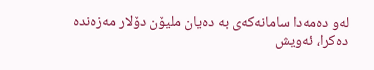له‌و ده‌مه‌دا سامانه‌كه‌ی‌ به‌ ده‌یان ملیۆن دۆلار مه‌زه‌نده‌ ده‌كرا، ئه‌ویش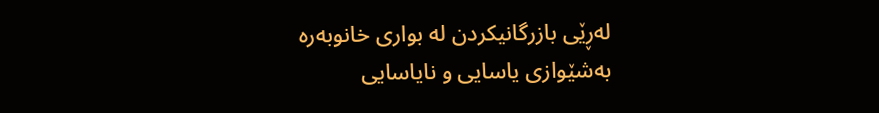له‌ڕێی‌ بازرگانیكردن له‌ بواری‌ خانوبه‌ره‌ به‌شێوازی‌ یاسایی‌ و نایاسایی‌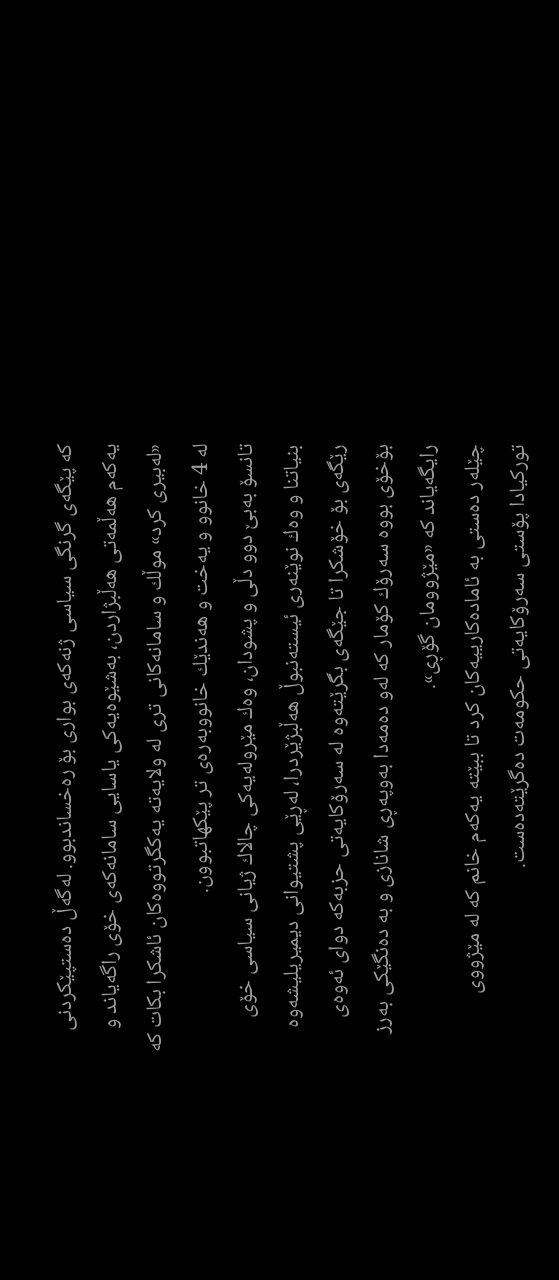كه‌ پێگه‌ی‌ گرنگی‌ سیاسی‌ ژنه‌كه‌ی‌ بواری‌ بۆ ره‌خساندبوو. له‌گه‌ڵ ده‌ستپێكردنی‌ یه‌كه‌م هه‌ڵمه‌تی‌ هه‌ڵبژاردن، به‌شێوه‌یه‌كی‌ یاسایی‌ سامانه‌كه‌ی‌ خۆی‌ راگه‌یاند و «له‌بیری‌ كرد» موڵك و سامانه‌كانی‌ تری‌ له‌ ولایه‌ته‌ یه‌كگرتووه‌كان ئاشكرا بكات كه‌ له‌ 4 خانوو و یه‌خت و هه‌ندێك خانووبه‌ره‌ی‌ تر پێكهاتبوون.
تانسۆ به‌بێ‌ دوو دڵی‌ و پشودان، وه‌ك مێروله‌یه‌كی‌ چالاك ژیانی‌ سیاسی‌ خۆی‌ بنیاتنا و وه‌ك نوێنه‌ری‌ ئیسته‌نبوڵ هه‌ڵبژێردرا، له‌ڕێی‌ پشتیوانی‌ دیمیریلیشه‌وه‌ رێگه‌ی‌ بۆ خۆشكرا تا جێگه‌ی‌ بگرێته‌وه‌ له‌ سه‌رۆكایه‌تی‌ حزبه‌كه‌ دوای‌ ئه‌وه‌ی‌ بۆخۆی‌ بووه‌ سه‌رۆك كۆمار كه‌ له‌و ده‌مه‌دا به‌وپه‌ڕی‌ شانازی‌ و به‌ ده‌نگێكی‌ به‌رز رایگه‌یاند كه‌ «مێژوومان گۆڕی‌».
چێله‌ر ده‌ستی‌ به‌ ئاماده‌كارییه‌كان كرد تا ببێته‌ یه‌كه‌م خانم كه‌ له‌ مێژووی‌ توركیادا پۆستی‌ سه‌رۆكایه‌تی‌ حكومه‌ت ده‌گرێته‌ده‌ست.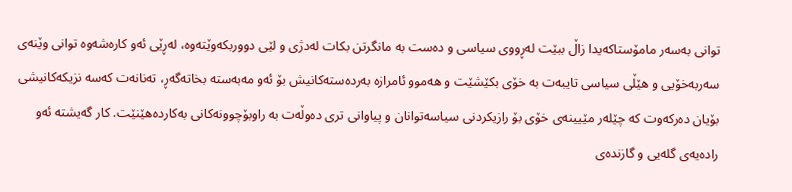توانی‌ به‌سه‌ر مامۆستاكه‌یدا زاڵ ببێت له‌ڕووی‌ سیاسی‌ و ده‌ست به‌ مانگرتن بكات له‌دژی‌ و لێی‌ دووربكه‌وێته‌وه‌، له‌ڕێی‌ ئه‌و كاره‌شه‌وه‌ توانی‌ وێنه‌ی‌ سه‌ربه‌خۆیی‌ و هێڵی‌ سیاسی‌ تایبه‌ت به‌ خۆی‌ بكێشێت و هه‌موو ئامرازه‌ به‌رده‌سته‌كانیش بۆ ئه‌و مه‌به‌سته‌ بخاته‌گه‌ڕ، ته‌نانه‌ت كه‌سه‌ نزیكه‌كانیشی‌ بۆیان ده‌ركه‌وت كه‌ چێله‌ر مێیینه‌ی‌ خۆی‌ بۆ رازیكردنی‌ سیاسه‌توانان و پیاوانی‌ تری‌ ده‌وڵه‌ت به‌ راوبۆچوونه‌كانی‌ به‌كارده‌هێنێت. كار گه‌یشته‌ ئه‌و راده‌یه‌ی‌ گله‌یی‌ و گازنده‌ی‌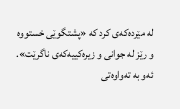له‌ مێرده‌كه‌ی‌ كرد كه‌ «پشتگوێی‌ خستووه‌ و رێز له‌ جوانی‌ و زیره‌كییه‌كه‌ی‌ ناگرێت».
ئه‌و به‌ ته‌واوه‌تی‌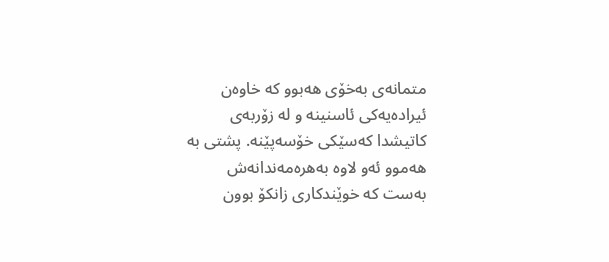متمانه‌ی‌ به‌خۆی‌ هه‌بوو كه‌ خاوه‌ن ئیراده‌یه‌كی‌ ئاسنینه‌ و له‌ زۆربه‌ی‌ كاتیشدا كه‌سێكی‌ خۆسه‌پێنه‌. پشتی‌ به‌ هه‌موو ئه‌و لاوه‌ به‌هره‌مه‌ندانه‌ش به‌ست كه‌ خوێندكاری‌ زانكۆ بوون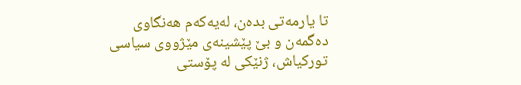تا یارمه‌تی‌ بده‌ن، له‌یه‌كه‌م هه‌نگاوی‌ ده‌گمه‌ن و بێ‌ پێشینه‌ی‌ مێژووی‌ سیاسی‌ توركیاش، ژنێكی‌ له‌ پۆستی‌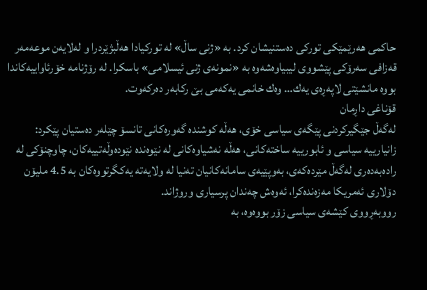حاكمی‌ هه‌رێمێكی‌ توركی‌ ده‌ستنیشان كرد. به‌ «ژنی‌ ساڵ» له‌ توركیادا هه‌ڵبژێردرا و له‌لایه‌ن موعه‌مه‌ر قه‌زافی‌ سه‌رۆكی‌ پێشووی‌ لیبیاوه‌شه‌وه‌ به‌ «نمونه‌ی‌ ژنی‌ ئیسلامی‌» باسكرا. له‌ رۆژنامه‌ خۆرئاواییه‌كاندا بووه‌ مانشێتی‌ لاپه‌ڕه‌ی‌ یه‌ك… وه‌ك خانمی‌ یه‌كه‌می‌ بێ‌ ركابه‌ر ده‌ركه‌وت.
قۆناغی‌ داڕمان
له‌گه‌ڵ جێگیركردنی‌ پێگه‌ی‌ سیاسی‌ خۆی‌، هه‌ڵه‌ كوشنده‌ گه‌وره‌كانی‌ تانسۆ چێله‌ر ده‌ستیان پێكرد: زانیارییه‌ سیاسی‌ و ئابورییه‌ ساخته‌كانی‌، هه‌ڵه‌ نه‌شیاوه‌كانی‌ له‌ نێوه‌نده‌ نێوده‌وڵه‌تییه‌كان، چاوچنۆكی‌ له‌ راده‌به‌ده‌ری‌ له‌گه‌ڵ مێرده‌كه‌ی‌، به‌وپێیه‌ی‌ سامانه‌كانیان ته‌نیا له‌ ولایه‌ته‌ یه‌كگرتووه‌كان به‌ 4.5 ملیۆن دۆلاری‌ ئه‌مریكا مه‌زه‌نده‌كرا، ئه‌وه‌ش چه‌ندان پرسیاری‌ وروژاند.
رووبه‌ڕووی‌ كێشه‌ی‌ سیاسی‌ زۆر بووه‌وه‌، به‌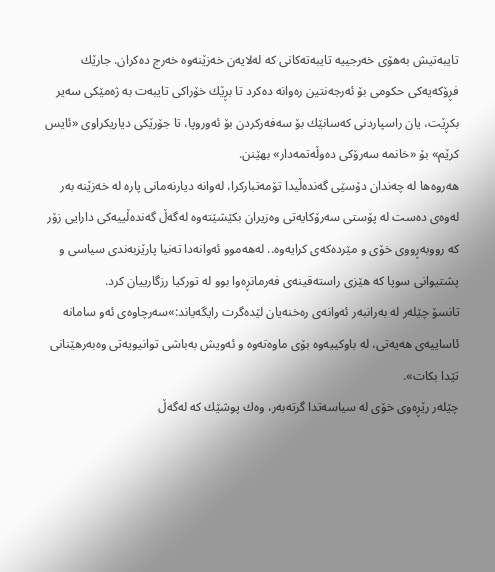تایبه‌تیش به‌هۆی‌ خه‌رجییه‌ تایبه‌ته‌كانی‌ كه‌ له‌لایه‌ن خه‌زێنه‌وه‌ خه‌رج ده‌كران. جارێك فڕۆكه‌یه‌كی‌ حكومی‌ بۆ ئه‌رجه‌نتین ره‌وانه‌ ده‌كرد تا بڕێك خۆراكی‌ تایبه‌ت به‌ ژه‌مێكی‌ سه‌یر بكڕێت، یان راسپاردنی‌ كه‌سانێك بۆ سه‌فه‌ركردن بۆ ئه‌وروپا، تا جۆرێكی‌ دیاریكراوی‌ «ئایس كرێم» بۆ «خانمه‌ سه‌رۆكی‌ ده‌وڵه‌تمه‌دار» بهێنن.
هه‌روه‌ها له‌ چه‌ندان دۆسێی‌ گه‌نده‌ڵیدا تۆمه‌تباركرا، له‌وانه‌ دیارنه‌مانی‌ پاره‌ له‌ خه‌زێنه‌ به‌ر له‌وه‌ی‌ ده‌ست له‌ پۆستی‌ سه‌رۆكایه‌تی‌ وه‌زیران بكێشێته‌وه‌ له‌گه‌ڵ گه‌نده‌ڵییه‌كی‌ دارایی‌ زۆر كه‌ رووبه‌ڕووی‌ خۆی‌ و مێرده‌كه‌ی‌ كرایه‌وه‌.. له‌هه‌موو ئه‌وانه‌دا ته‌نیا پارێزبه‌ندی‌ سیاسی‌ و پشتیوانی‌ سوپا كه‌ هێزی‌ راسته‌قینه‌ی‌ فه‌رمانڕه‌وا بوو له‌ توركیا رزگارییان كرد.
تانسۆ چێله‌ر له‌ به‌رانبه‌ر ئه‌وانه‌ی‌ ره‌خنه‌یان لێده‌گرت رایگه‌یاند:»سه‌رچاوه‌ی‌ ئه‌و سامانه‌ ئاساییه‌ی‌ هه‌یه‌تی‌، له‌ باوكییه‌وه‌ بۆی‌ ماوه‌ته‌وه‌ و ئه‌ویش به‌باشی‌ توانیویه‌تی‌ وه‌به‌رهێنانی‌ تێدا بكات».
چێله‌ر رێڕه‌وی‌ خۆی‌ له‌ سیاسه‌تدا گرته‌به‌ر، وه‌ك پوشێك كه‌ له‌گه‌ڵ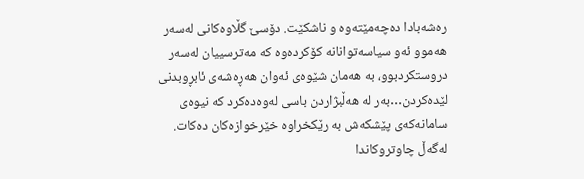ره‌شه‌بادا ده‌چه‌مێته‌وه‌ و ناشكێت. دۆسێ‌ گڵاوه‌كانی‌ له‌سه‌ر هه‌موو ئه‌و سیاسه‌توانانه‌ كۆكرده‌وه‌ كه‌ مه‌ترسییان له‌سه‌ر دروستكردبوو، به‌ هه‌مان شێوه‌ی‌ ئه‌وان هه‌ڕه‌شه‌ی‌ ئابڕوبدنی‌ لێده‌كردن…به‌ر له‌ هه‌ڵبژاردن باسی‌ له‌وه‌ده‌كرد كه‌ نیوه‌ی‌ سامانه‌كه‌ی‌ پێشكه‌ش به‌ رێكخراوه‌ خێرخوازه‌كان ده‌كات.
له‌گه‌ڵ چاوتروكاندا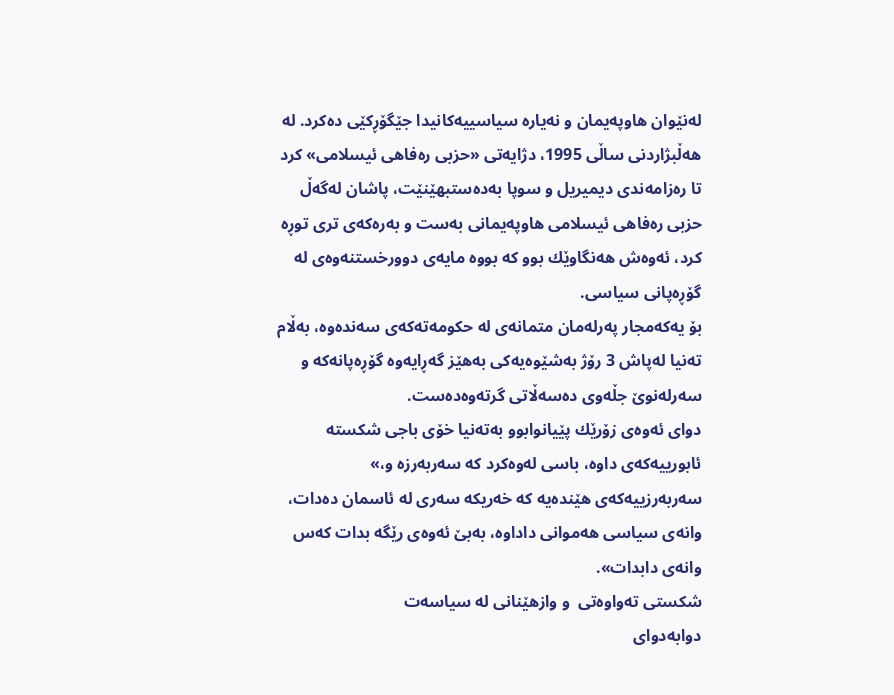له‌نێوان هاوپه‌یمان و نه‌یاره‌ سیاسییه‌كانیدا جێگۆڕكێی‌ ده‌كرد. له‌ هه‌ڵبژاردنی‌ ساڵی‌ 1995، دژایه‌تی‌ «حزبی‌ ره‌فاهی‌ ئیسلامی‌» كرد تا ره‌زامه‌ندی‌ دیمیریل و سوپا به‌ده‌ستبهێنێت، پاشان له‌گه‌ڵ حزبی‌ ره‌فاهی‌ ئیسلامی‌ هاوپه‌یمانی‌ به‌ست و به‌ره‌كه‌ی‌ تری‌ توڕه‌ كرد، ئه‌وه‌ش هه‌نگاوێك بوو كه‌ بووه‌ مایه‌ی‌ دوورخستنه‌وه‌ی‌ له‌ گۆڕه‌پانی‌ سیاسی‌.
بۆ یه‌كه‌مجار په‌رله‌مان متمانه‌ی‌ له‌ حكومه‌ته‌كه‌ی‌ سه‌نده‌وه‌، به‌ڵام ته‌نیا له‌پاش 3 رۆژ به‌شێوه‌یه‌كی‌ به‌هێز گه‌ڕایه‌وه‌ گۆڕه‌پانه‌كه‌ و سه‌رله‌نوێ‌ جڵه‌وی‌ ده‌سه‌ڵاتی‌ گرته‌وه‌ده‌ست.
دوای‌ ئه‌وه‌ی‌ زۆرێك پێیانوابوو به‌ته‌نیا خۆی‌ باجی‌ شكسته‌ ئابورییه‌كه‌ی‌ داوه‌، باسی‌ له‌وه‌كرد كه‌ سه‌ربه‌رزه‌ و،» سه‌ربه‌رزییه‌كه‌ی‌ هێنده‌یه‌ كه‌ خه‌ریكه‌ سه‌ری‌ له‌ ئاسمان ده‌دات، وانه‌ی‌ سیاسی‌ هه‌موانی‌ داداوه‌، به‌بێ‌ ئه‌وه‌ی‌ رێگه‌ بدات كه‌س وانه‌ی‌ دابدات».
شكستی‌ ته‌واوه‌تی‌  و وازهێنانی‌ له‌ سیاسه‌ت
دوابه‌دوای‌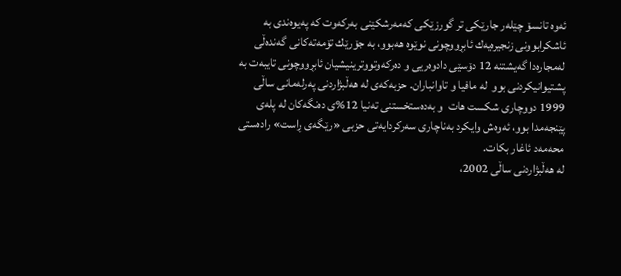ئه‌وه‌ تانسۆ چێله‌ر جارێكی‌ تر گورزێكی‌ كه‌مه‌رشكێنی‌ به‌ركه‌وت كه‌ په‌یوه‌ندی‌ به‌ ئاشكرابوونی‌ زنجیره‌یه‌ك ئابڕووچونی‌ نوێوه‌ هه‌بوو، به‌ جۆرێك تۆمه‌ته‌كانی‌ گه‌نده‌ڵی‌ له‌مجاره‌دا گه‌یشتنه‌ 12 دۆسێی‌ دادوه‌ریی‌ و ده‌ركه‌وتووترینیشیان ئابڕووچونی‌ تایبه‌ت به‌ پشتیوانیكردنی‌ بوو  له‌ مافیا و تاوانباران. حزبه‌كه‌ی‌ له‌ هه‌ڵبژاردنی‌ په‌رله‌مانی‌ ساڵی‌ 1999 دووچاری‌ شكست هات  و به‌ده‌ستخستنی‌ ته‌نیا 12%ی‌ ده‌نگه‌كان له‌ پله‌ی‌ پێنجه‌مدا بوو، ئه‌وه‌ش وایكرد به‌ناچاری‌ سه‌ركردایه‌تی‌ حزبی‌ «رێگه‌ی‌ ڕاست» راده‌ستی‌ محه‌مه‌د ئاغار بكات.
له‌ هه‌ڵبژاردنی‌ ساڵی‌ 2002،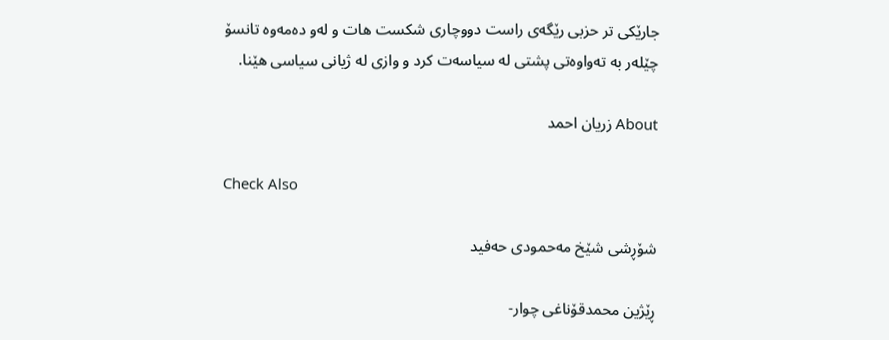جارێكی‌ تر حزبی‌ رێگه‌ی‌ راست دووچاری‌ شكست هات و له‌و ده‌مه‌وه‌ تانسۆ چێله‌ر به‌ ته‌واوه‌تی‌ پشتی‌ له‌ سیاسه‌ت كرد و وازی‌ له‌ ژیانی‌ سیاسی‌ هێنا.

About زريان احمد

Check Also

شۆڕشی شێخ مەحمودی حەفید

ڕێژین محمدقۆناغی چوار-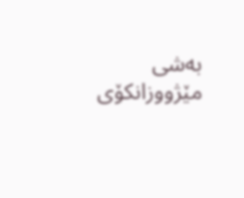بەشی مێژووزانكۆی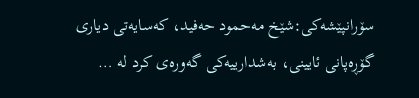سۆرانپێشەکی:شێخ مەحمود حەفید، کەسایەتی دیاری گۆڕەپانی ئایینی، بەشدارییەکی گەورەی کرد لە …